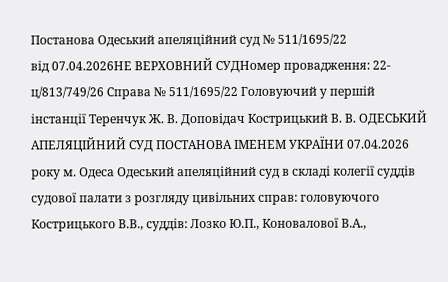Постанова Одеський апеляційний суд № 511/1695/22
від 07.04.2026НЕ ВЕРХОВНИЙ СУДНомер провадження: 22-ц/813/749/26 Справа № 511/1695/22 Головуючий у першій інстанції Теренчук Ж. В. Доповідач Кострицький В. В. ОДЕСЬКИЙ АПЕЛЯЦІЙНИЙ СУД ПОСТАНОВА ІМЕНЕМ УКРАЇНИ 07.04.2026 року м. Одеса Одеський апеляційний суд в складі колегії суддів судової палати з розгляду цивільних справ: головуючого Кострицького В.В., суддів: Лозко Ю.П., Коновалової В.А.,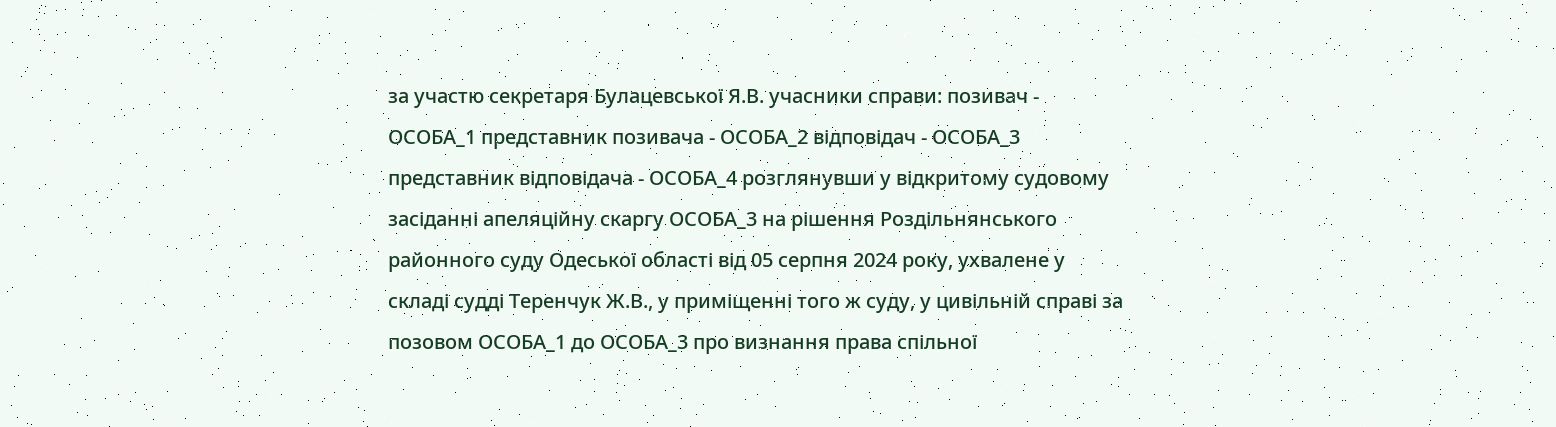за участю секретаря Булацевської Я.В. учасники справи: позивач - ОСОБА_1 представник позивача - ОСОБА_2 відповідач - ОСОБА_3 представник відповідача - ОСОБА_4 розглянувши у відкритому судовому засіданні апеляційну скаргу ОСОБА_3 на рішення Роздільнянського районного суду Одеської області від 05 серпня 2024 року, ухвалене у складі судді Теренчук Ж.В., у приміщенні того ж суду, у цивільній справі за позовом ОСОБА_1 до ОСОБА_3 про визнання права спільної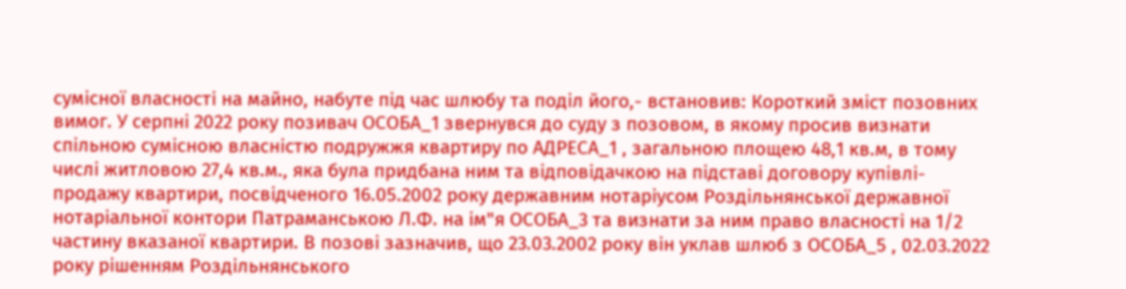сумісної власності на майно, набуте під час шлюбу та поділ його,- встановив: Короткий зміст позовних вимог. У серпні 2022 року позивач ОСОБА_1 звернувся до суду з позовом, в якому просив визнати спільною сумісною власністю подружжя квартиру по АДРЕСА_1 , загальною площею 48,1 кв.м, в тому числі житловою 27,4 кв.м., яка була придбана ним та відповідачкою на підставі договору купівлі-продажу квартири, посвідченого 16.05.2002 року державним нотаріусом Роздільнянської державної нотаріальної контори Патраманською Л.Ф. на ім"я ОСОБА_3 та визнати за ним право власності на 1/2 частину вказаної квартири. В позові зазначив, що 23.03.2002 року він уклав шлюб з ОСОБА_5 , 02.03.2022 року рішенням Роздільнянського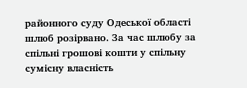районного суду Одеської області шлюб розірвано. За час шлюбу за спільні грошові кошти у спільну сумісну власність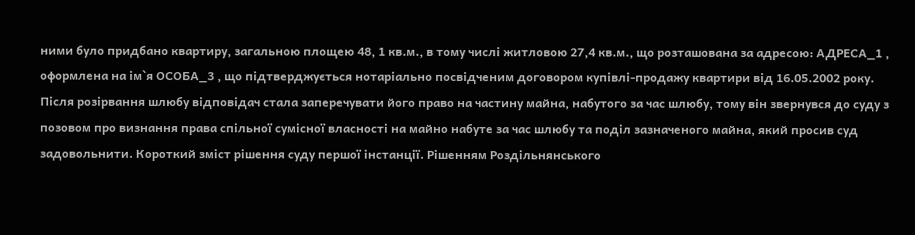ними було придбано квартиру, загальною площею 48, 1 кв.м., в тому числі житловою 27,4 кв.м., що розташована за адресою: АДРЕСА_1 , оформлена на ім`я ОСОБА_3 , що підтверджується нотаріально посвідченим договором купівлі-продажу квартири від 16.05.2002 року. Після розірвання шлюбу відповідач стала заперечувати його право на частину майна, набутого за час шлюбу, тому він звернувся до суду з позовом про визнання права спільної сумісної власності на майно набуте за час шлюбу та поділ зазначеного майна, який просив суд задовольнити. Короткий зміст рішення суду першої інстанції. Рішенням Роздільнянського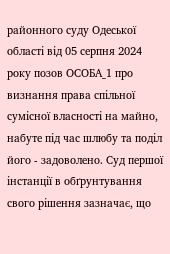районного суду Одеської області від 05 серпня 2024 року позов ОСОБА_1 про визнання права спільної сумісної власності на майно, набуте під час шлюбу та поділ його - задоволено. Суд першої інстанції в обґрунтування свого рішення зазначає, що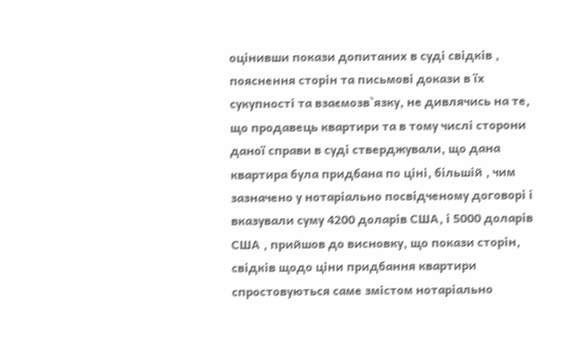оцінивши покази допитаних в суді свідків , пояснення сторін та письмові докази в їх сукупності та взаємозв`язку, не дивлячись на те, що продавець квартири та в тому числі сторони даної справи в суді стверджували, що дана квартира була придбана по ціні, більшій , чим зазначено у нотаріально посвідченому договорі і вказували суму 4200 доларів США, і 5000 доларів США , прийшов до висновку, що покази сторін, свідків щодо ціни придбання квартири спростовуються саме змістом нотаріально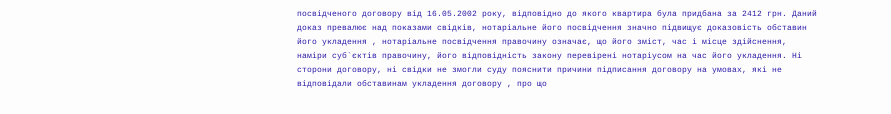посвідченого договору від 16.05.2002 року, відповідно до якого квартира була придбана за 2412 грн. Даний доказ превалює над показами свідків, нотаріальне його посвідчення значно підвищує доказовість обставин його укладення , нотаріальне посвідчення правочину означає, що його зміст, час і місце здійснення, наміри суб`єктів правочину, його відповідність закону перевірені нотаріусом на час його укладення. Ні сторони договору, ні свідки не змогли суду пояснити причини підписання договору на умовах, які не відповідали обставинам укладення договору , про що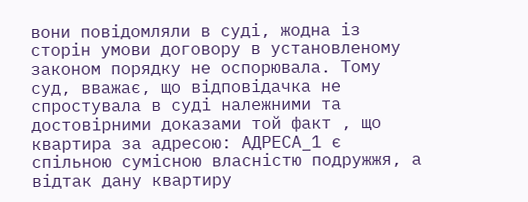вони повідомляли в суді, жодна із сторін умови договору в установленому законом порядку не оспорювала. Тому суд, вважає, що відповідачка не спростувала в суді належними та достовірними доказами той факт , що квартира за адресою: АДРЕСА_1 є спільною сумісною власністю подружжя, а відтак дану квартиру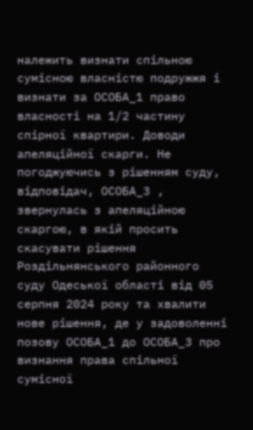належить визнати спільною сумісною власністю подружжя і визнати за ОСОБА_1 право власності на 1/2 частину спірної квартири. Доводи апеляційної скарги. Не погоджуючись з рішенням суду, відповідач, ОСОБА_3 , звернулась з апеляційною скаргою, в якій просить скасувати рішення Роздільнянського районного суду Одеської області від 05 серпня 2024 року та хвалити нове рішення, де у задоволенні позову ОСОБА_1 до ОСОБА_3 про визнання права спільної сумісної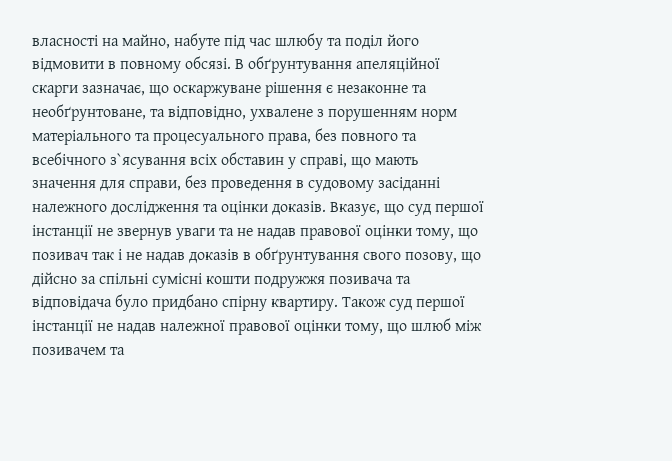власності на майно, набуте під час шлюбу та поділ його відмовити в повному обсязі. В обґрунтування апеляційної скарги зазначає, що оскаржуване рішення є незаконне та необґрунтоване, та відповідно, ухвалене з порушенням норм матеріального та процесуального права, без повного та всебічного з`ясування всіх обставин у справі, що мають значення для справи, без проведення в судовому засіданні належного дослідження та оцінки доказів. Вказує, що суд першої інстанції не звернув уваги та не надав правової оцінки тому, що позивач так і не надав доказів в обґрунтування свого позову, що дійсно за спільні сумісні кошти подружжя позивача та відповідача було придбано спірну квартиру. Також суд першої інстанції не надав належної правової оцінки тому, що шлюб між позивачем та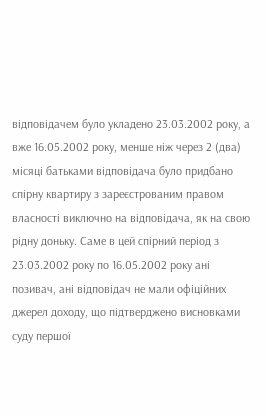відповідачем було укладено 23.03.2002 року, а вже 16.05.2002 року, менше ніж через 2 (два) місяці батьками відповідача було придбано спірну квартиру з зареєстрованим правом власності виключно на відповідача, як на свою рідну доньку. Саме в цей спірний період з 23.03.2002 року по 16.05.2002 року ані позивач, ані відповідач не мали офіційних джерел доходу, що підтверджено висновками суду першої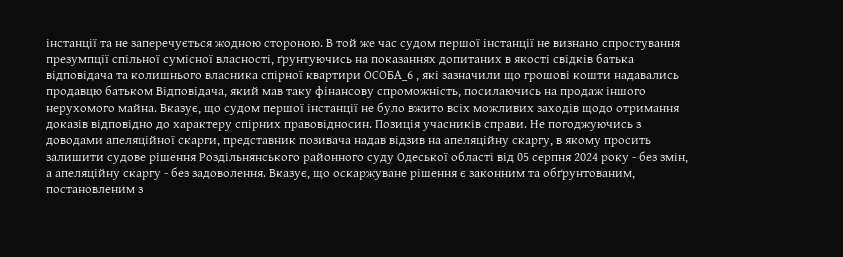інстанції та не заперечується жодною стороною. В той же час судом першої інстанції не визнано спростування презумпції спільної сумісної власності, ґрунтуючись на показаннях допитаних в якості свідків батька відповідача та колишнього власника спірної квартири ОСОБА_6 , які зазначили що грошові кошти надавались продавцю батьком Відповідача, який мав таку фінансову спроможність, посилаючись на продаж іншого нерухомого майна. Вказує, що судом першої інстанції не було вжито всіх можливих заходів щодо отримання доказів відповідно до характеру спірних правовідносин. Позиція учасників справи. Не погоджуючись з доводами апеляційної скарги, представник позивача надав відзив на апеляційну скаргу, в якому просить залишити судове рішення Роздільнянського районного суду Одеської області від 05 серпня 2024 року - без змін, а апеляційну скаргу - без задоволення. Вказує, що оскаржуване рішення є законним та обґрунтованим, постановленим з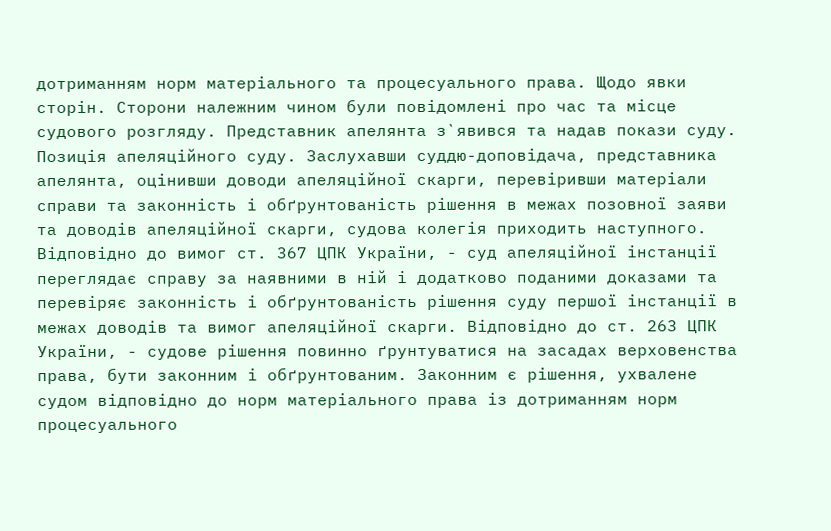дотриманням норм матеріального та процесуального права. Щодо явки сторін. Сторони належним чином були повідомлені про час та місце судового розгляду. Представник апелянта з`явився та надав покази суду. Позиція апеляційного суду. Заслухавши суддю-доповідача, представника апелянта, оцінивши доводи апеляційної скарги, перевіривши матеріали справи та законність і обґрунтованість рішення в межах позовної заяви та доводів апеляційної скарги, судова колегія приходить наступного. Відповідно до вимог ст. 367 ЦПК України, - суд апеляційної інстанції переглядає справу за наявними в ній і додатково поданими доказами та перевіряє законність і обґрунтованість рішення суду першої інстанції в межах доводів та вимог апеляційної скарги. Відповідно до ст. 263 ЦПК України, - судове рішення повинно ґрунтуватися на засадах верховенства права, бути законним і обґрунтованим. Законним є рішення, ухвалене судом відповідно до норм матеріального права із дотриманням норм процесуального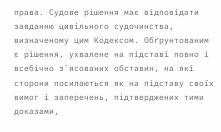права. Судове рішення має відповідати завданню цивільного судочинства, визначеному цим Кодексом. Обґрунтованим є рішення, ухвалене на підставі повно і всебічно з`ясованих обставин, на які сторони посилаються як на підставу своїх вимог і заперечень, підтверджених тими доказами,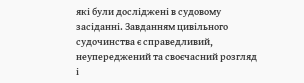які були досліджені в судовому засіданні. Завданням цивільного судочинства є справедливий, неупереджений та своєчасний розгляд і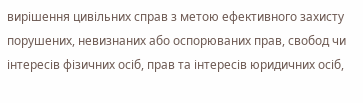вирішення цивільних справ з метою ефективного захисту порушених, невизнаних або оспорюваних прав, свобод чи інтересів фізичних осіб, прав та інтересів юридичних осіб,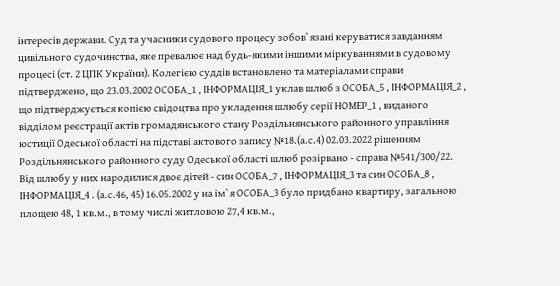інтересів держави. Суд та учасники судового процесу зобов`язані керуватися завданням цивільного судочинства, яке превалює над будь-якими іншими міркуваннями в судовому процесі (ст. 2 ЦПК України). Колегією суддів встановлено та матеріалами справи підтверджено, що 23.03.2002 ОСОБА_1 , ІНФОРМАЦІЯ_1 уклав шлюб з ОСОБА_5 , ІНФОРМАЦІЯ_2 , що підтверджується копією свідоцтва про укладення шлюбу серії НОМЕР_1 , виданого відділом реєстрації актів громадянського стану Роздільнянського районного управління юстиції Одеської області на підставі актового запису №18.(а.с.4) 02.03.2022 рішенням Роздільнянського районного суду Одеської області шлюб розірвано - справа №541/300/22. Від шлюбу у них народилися двоє дітей - син ОСОБА_7 , ІНФОРМАЦІЯ_3 та син ОСОБА_8 , ІНФОРМАЦІЯ_4 . (а.с.46, 45) 16.05.2002 у на ім`я ОСОБА_3 було придбано квартиру, загальною площею 48, 1 кв.м., в тому числі житловою 27,4 кв.м.,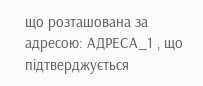що розташована за адресою: АДРЕСА_1 , що підтверджується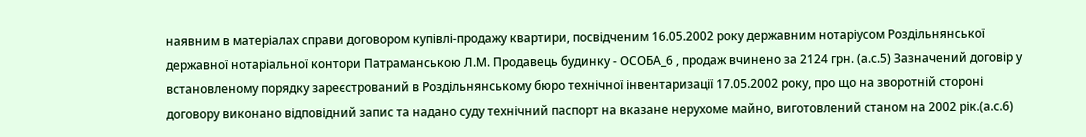наявним в матеріалах справи договором купівлі-продажу квартири, посвідченим 16.05.2002 року державним нотаріусом Роздільнянської державної нотаріальної контори Патраманською Л.М. Продавець будинку - ОСОБА_6 , продаж вчинено за 2124 грн. (а.с.5) Зазначений договір у встановленому порядку зареєстрований в Роздільнянському бюро технічної інвентаризації 17.05.2002 року, про що на зворотній стороні договору виконано відповідний запис та надано суду технічний паспорт на вказане нерухоме майно, виготовлений станом на 2002 рік.(а.с.6)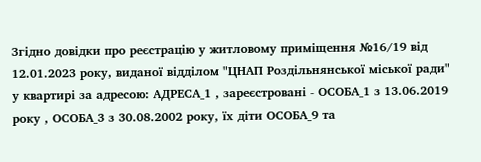Згідно довідки про реєстрацію у житловому приміщення №16/19 від 12.01.2023 року, виданої відділом "ЦНАП Роздільнянської міської ради" у квартирі за адресою: АДРЕСА_1 , зареєстровані - ОСОБА_1 з 13.06.2019 року , ОСОБА_3 з 30.08.2002 року, їх діти ОСОБА_9 та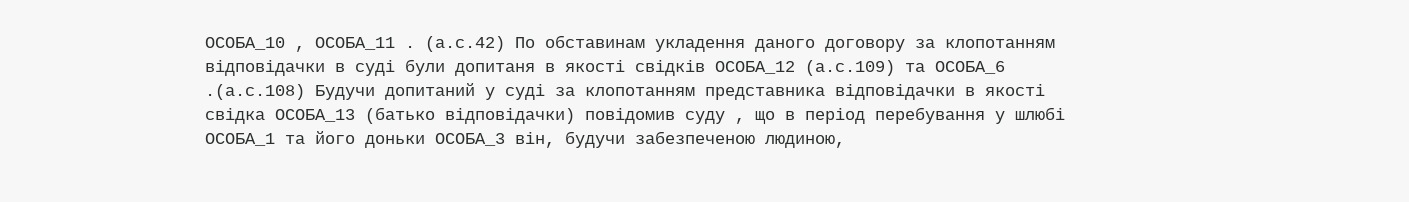ОСОБА_10 , ОСОБА_11 . (а.с.42) По обставинам укладення даного договору за клопотанням відповідачки в суді були допитаня в якості свідків ОСОБА_12 (а.с.109) та ОСОБА_6 .(а.с.108) Будучи допитаний у суді за клопотанням представника відповідачки в якості свідка ОСОБА_13 (батько відповідачки) повідомив суду , що в період перебування у шлюбі ОСОБА_1 та його доньки ОСОБА_3 він, будучи забезпеченою людиною,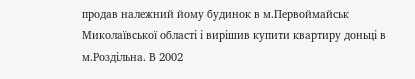продав належний йому будинок в м.Первоймайськ Миколаївської області і вирішив купити квартиру доньці в м.Роздільна. В 2002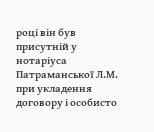році він був присутній у нотаріуса Патраманської Л.М. при укладення договору і особисто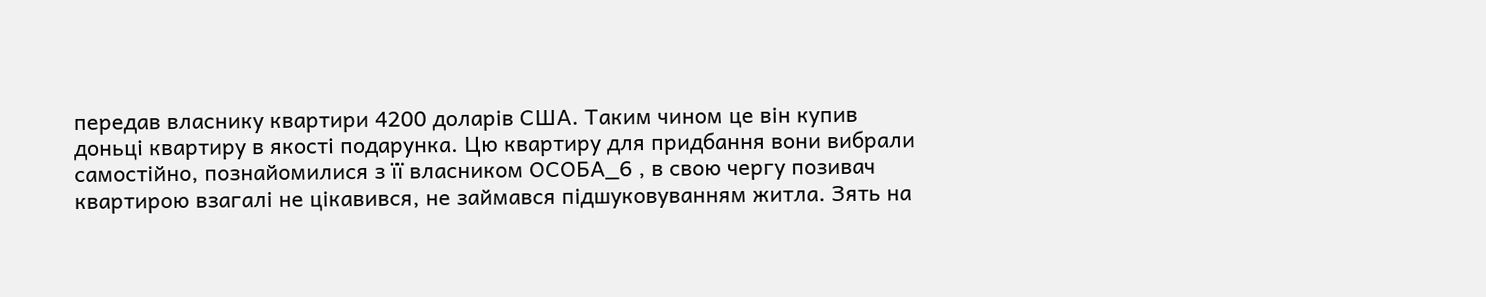передав власнику квартири 4200 доларів США. Таким чином це він купив доньці квартиру в якості подарунка. Цю квартиру для придбання вони вибрали самостійно, познайомилися з її власником ОСОБА_6 , в свою чергу позивач квартирою взагалі не цікавився, не займався підшуковуванням житла. Зять на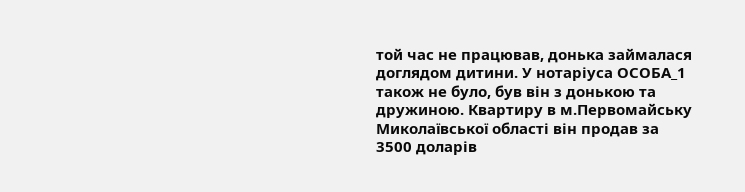той час не працював, донька займалася доглядом дитини. У нотаріуса ОСОБА_1 також не було, був він з донькою та дружиною. Квартиру в м.Первомайську Миколаївської області він продав за 3500 доларів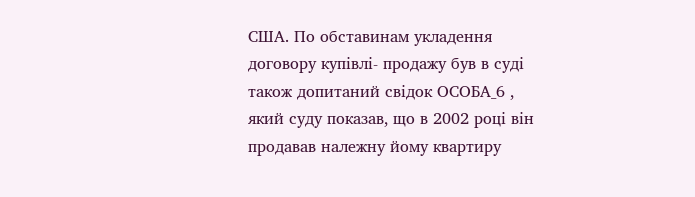США. По обставинам укладення договору купівлі- продажу був в суді також допитаний свідок ОСОБА_6 , який суду показав, що в 2002 році він продавав належну йому квартиру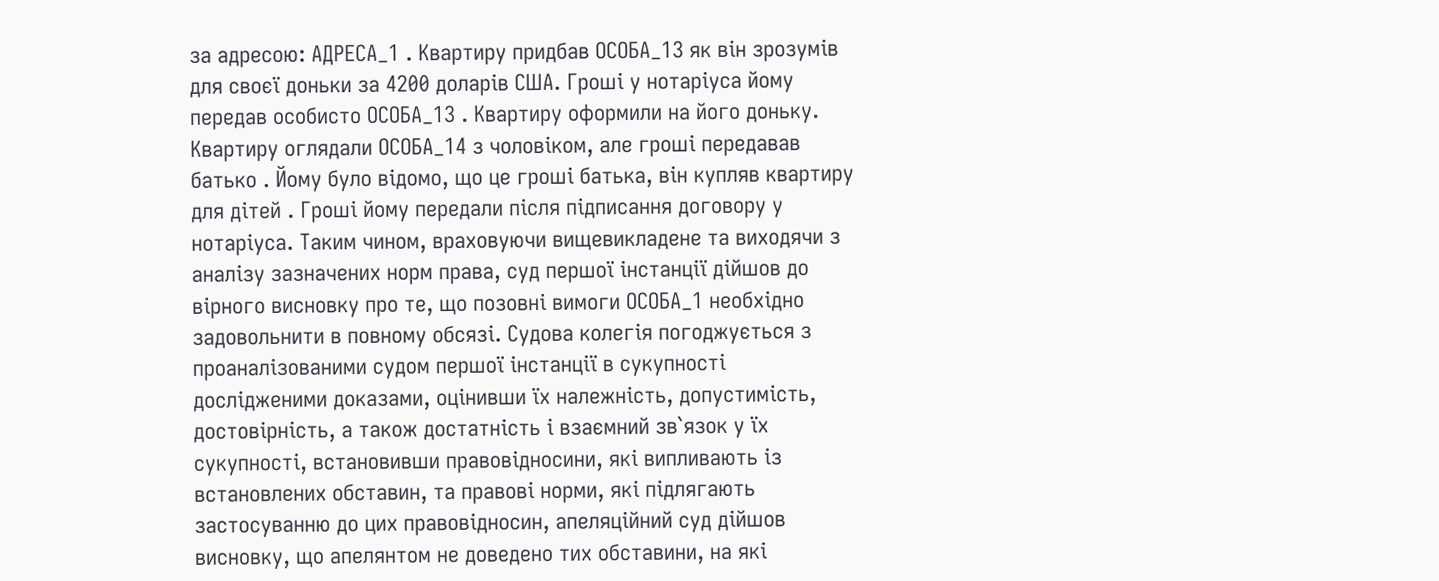за адресою: АДРЕСА_1 . Квартиру придбав ОСОБА_13 як він зрозумів для своєї доньки за 4200 доларів США. Гроші у нотаріуса йому передав особисто ОСОБА_13 . Квартиру оформили на його доньку. Квартиру оглядали ОСОБА_14 з чоловіком, але гроші передавав батько . Йому було відомо, що це гроші батька, він купляв квартиру для дітей . Гроші йому передали після підписання договору у нотаріуса. Таким чином, враховуючи вищевикладене та виходячи з аналізу зазначених норм права, суд першої інстанції дійшов до вірного висновку про те, що позовні вимоги ОСОБА_1 необхідно задовольнити в повному обсязі. Судова колегія погоджується з проаналізованими судом першої інстанції в сукупності дослідженими доказами, оцінивши їх належність, допустимість, достовірність, а також достатність і взаємний зв`язок у їх сукупності, встановивши правовідносини, які випливають із встановлених обставин, та правові норми, які підлягають застосуванню до цих правовідносин, апеляційний суд дійшов висновку, що апелянтом не доведено тих обставини, на які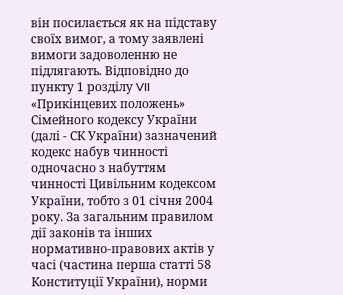він посилається як на підставу своїх вимог, а тому заявлені вимоги задоволенню не підлягають. Відповідно до пункту 1 розділу VII «Прикінцевих положень» Сімейного кодексу України (далі - СК України) зазначений кодекс набув чинності одночасно з набуттям чинності Цивільним кодексом України, тобто з 01 січня 2004 року. За загальним правилом дії законів та інших нормативно-правових актів у часі (частина перша статті 58 Конституції України), норми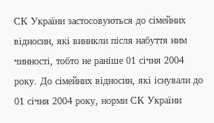СК України застосовуються до сімейних відносин, які виникли після набуття ним чинності, тобто не раніше 01 січня 2004 року. До сімейних відносин, які існували до 01 січня 2004 року, норми СК України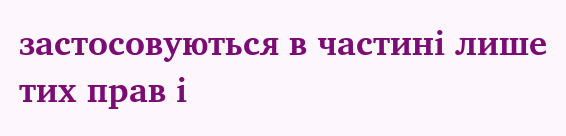застосовуються в частині лише тих прав і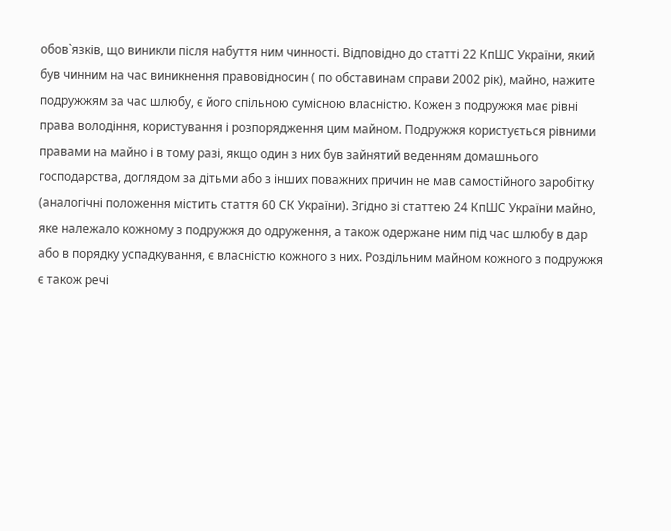обов`язків, що виникли після набуття ним чинності. Відповідно до статті 22 КпШС України, який був чинним на час виникнення правовідносин ( по обставинам справи 2002 рік), майно, нажите подружжям за час шлюбу, є його спільною сумісною власністю. Кожен з подружжя має рівні права володіння, користування і розпорядження цим майном. Подружжя користується рівними правами на майно і в тому разі, якщо один з них був зайнятий веденням домашнього господарства, доглядом за дітьми або з інших поважних причин не мав самостійного заробітку (аналогічні положення містить стаття 60 СК України). Згідно зі статтею 24 КпШС України майно, яке належало кожному з подружжя до одруження, а також одержане ним під час шлюбу в дар або в порядку успадкування, є власністю кожного з них. Роздільним майном кожного з подружжя є також речі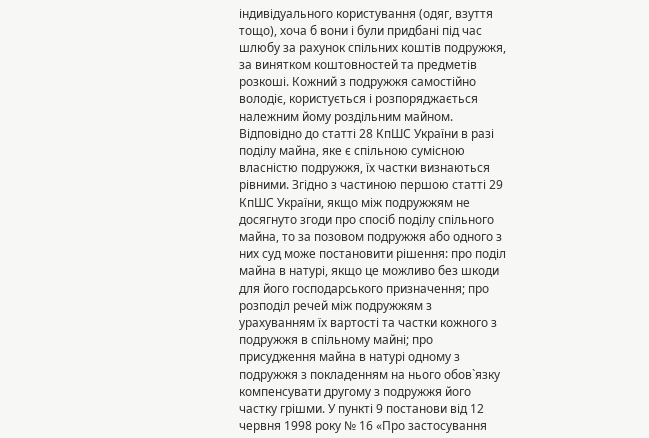індивідуального користування (одяг, взуття тощо), хоча б вони і були придбані під час шлюбу за рахунок спільних коштів подружжя, за винятком коштовностей та предметів розкоші. Кожний з подружжя самостійно володіє, користується і розпоряджається належним йому роздільним майном. Відповідно до статті 28 КпШС України в разі поділу майна, яке є спільною сумісною власністю подружжя, їх частки визнаються рівними. Згідно з частиною першою статті 29 КпШС України, якщо між подружжям не досягнуто згоди про спосіб поділу спільного майна, то за позовом подружжя або одного з них суд може постановити рішення: про поділ майна в натурі, якщо це можливо без шкоди для його господарського призначення; про розподіл речей між подружжям з урахуванням їх вартості та частки кожного з подружжя в спільному майні; про присудження майна в натурі одному з подружжя з покладенням на нього обов`язку компенсувати другому з подружжя його частку грішми. У пункті 9 постанови від 12 червня 1998 року № 16 «Про застосування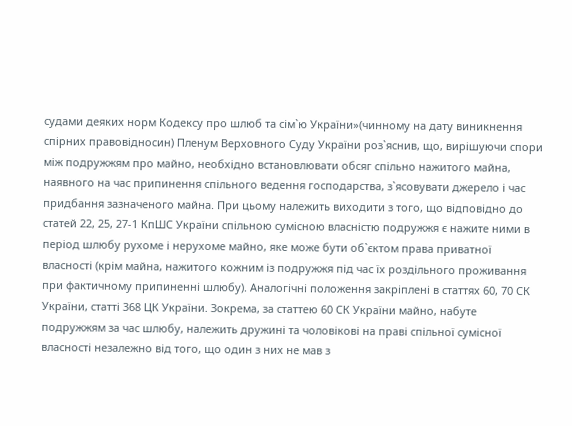судами деяких норм Кодексу про шлюб та сім`ю України»(чинному на дату виникнення спірних правовідносин) Пленум Верховного Суду України роз`яснив, що, вирішуючи спори між подружжям про майно, необхідно встановлювати обсяг спільно нажитого майна, наявного на час припинення спільного ведення господарства, з`ясовувати джерело і час придбання зазначеного майна. При цьому належить виходити з того, що відповідно до статей 22, 25, 27-1 КпШС України спільною сумісною власністю подружжя є нажите ними в період шлюбу рухоме і нерухоме майно, яке може бути об`єктом права приватної власності (крім майна, нажитого кожним із подружжя під час їх роздільного проживання при фактичному припиненні шлюбу). Аналогічні положення закріплені в статтях 60, 70 СК України, статті 368 ЦК України. Зокрема, за статтею 60 СК України майно, набуте подружжям за час шлюбу, належить дружині та чоловікові на праві спільної сумісної власності незалежно від того, що один з них не мав з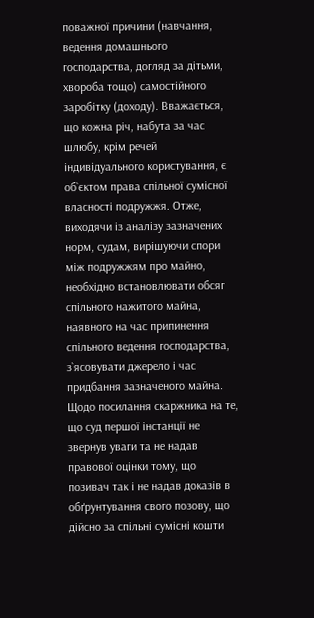поважної причини (навчання, ведення домашнього господарства, догляд за дітьми, хвороба тощо) самостійного заробітку (доходу). Вважається, що кожна річ, набута за час шлюбу, крім речей індивідуального користування, є об`єктом права спільної сумісної власності подружжя. Отже, виходячи із аналізу зазначених норм, судам, вирішуючи спори між подружжям про майно, необхідно встановлювати обсяг спільного нажитого майна, наявного на час припинення спільного ведення господарства, з`ясовувати джерело і час придбання зазначеного майна. Щодо посилання скаржника на те, що суд першої інстанції не звернув уваги та не надав правової оцінки тому, що позивач так і не надав доказів в обґрунтування свого позову, що дійсно за спільні сумісні кошти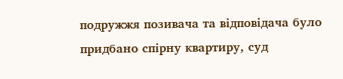подружжя позивача та відповідача було придбано спірну квартиру, суд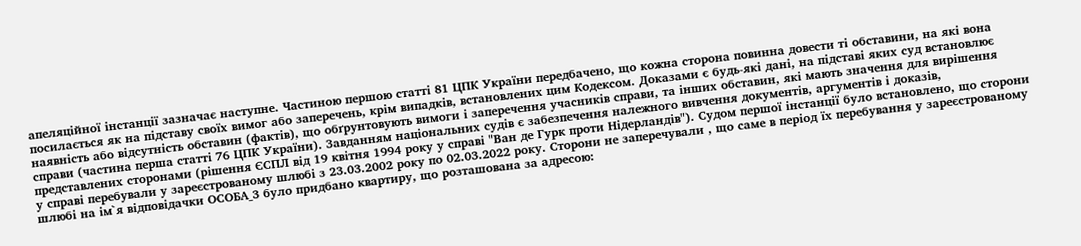апеляційної інстанції зазначає наступне. Частиною першою статті 81 ЦПК України передбачено, що кожна сторона повинна довести ті обставини, на які вона посилається як на підставу своїх вимог або заперечень, крім випадків, встановлених цим Кодексом. Доказами є будь-які дані, на підставі яких суд встановлює наявність або відсутність обставин (фактів), що обґрунтовують вимоги і заперечення учасників справи, та інших обставин, які мають значення для вирішення справи (частина перша статті 76 ЦПК України). Завданням національних судів є забезпечення належного вивчення документів, аргументів і доказів, представлених сторонами (рішення ЄСПЛ від 19 квітня 1994 року у справі "Ван де Гурк проти Нідерландів"). Судом першої інстанції було встановлено, що сторони у справі перебували у зареєстрованому шлюбі з 23.03.2002 року по 02.03.2022 року. Сторони не заперечували , що саме в період їх перебування у зареєстрованому шлюбі на ім`я відповідачки ОСОБА_3 було придбано квартиру, що розташована за адресою: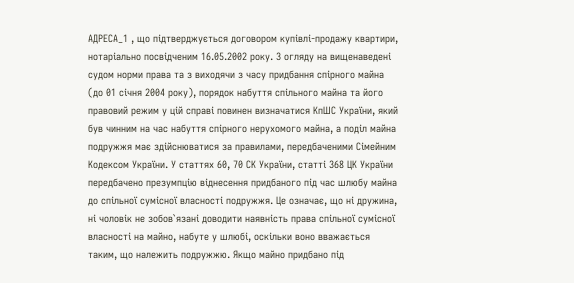АДРЕСА_1 , що підтверджується договором купівлі-продажу квартири, нотаріально посвідченим 16.05.2002 року. З огляду на вищенаведені судом норми права та з виходячи з часу придбання спірного майна (до 01 січня 2004 року), порядок набуття спільного майна та його правовий режим у цій справі повинен визначатися КпШС України, який був чинним на час набуття спірного нерухомого майна, а поділ майна подружжя має здійснюватися за правилами, передбаченими Сімейним Кодексом України. У статтях 60, 70 СК України, статті 368 ЦК України передбачено презумпцію віднесення придбаного під час шлюбу майна до спільної сумісної власності подружжя. Це означає, що ні дружина, ні чоловік не зобов`язані доводити наявність права спільної сумісної власності на майно, набуте у шлюбі, оскільки воно вважається таким, що належить подружжю. Якщо майно придбано під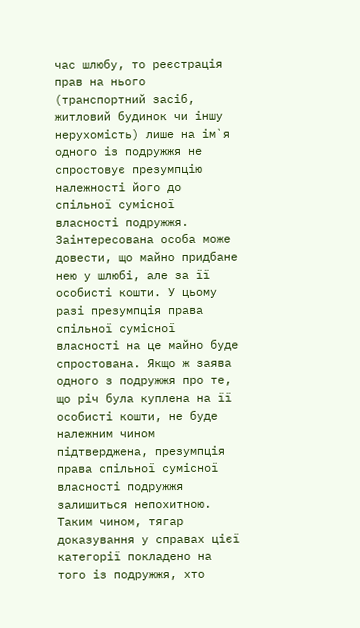час шлюбу, то реєстрація прав на нього (транспортний засіб, житловий будинок чи іншу нерухомість) лише на ім`я одного із подружжя не спростовує презумпцію належності його до спільної сумісної власності подружжя. Заінтересована особа може довести, що майно придбане нею у шлюбі, але за її особисті кошти. У цьому разі презумпція права спільної сумісної власності на це майно буде спростована. Якщо ж заява одного з подружжя про те, що річ була куплена на її особисті кошти, не буде належним чином підтверджена, презумпція права спільної сумісної власності подружжя залишиться непохитною. Таким чином, тягар доказування у справах цієї категорії покладено на того із подружжя, хто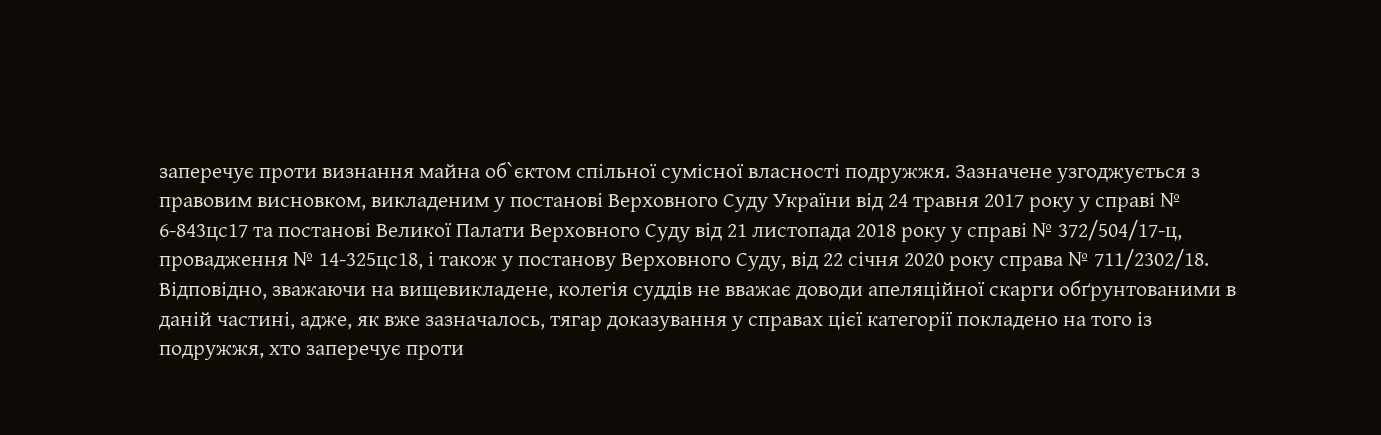заперечує проти визнання майна об`єктом спільної сумісної власності подружжя. Зазначене узгоджується з правовим висновком, викладеним у постанові Верховного Суду України від 24 травня 2017 року у справі № 6-843цс17 та постанові Великої Палати Верховного Суду від 21 листопада 2018 року у справі № 372/504/17-ц, провадження № 14-325цс18, і також у постанову Верховного Суду, від 22 січня 2020 року справа № 711/2302/18. Відповідно, зважаючи на вищевикладене, колегія суддів не вважає доводи апеляційної скарги обґрунтованими в даній частині, адже, як вже зазначалось, тягар доказування у справах цієї категорії покладено на того із подружжя, хто заперечує проти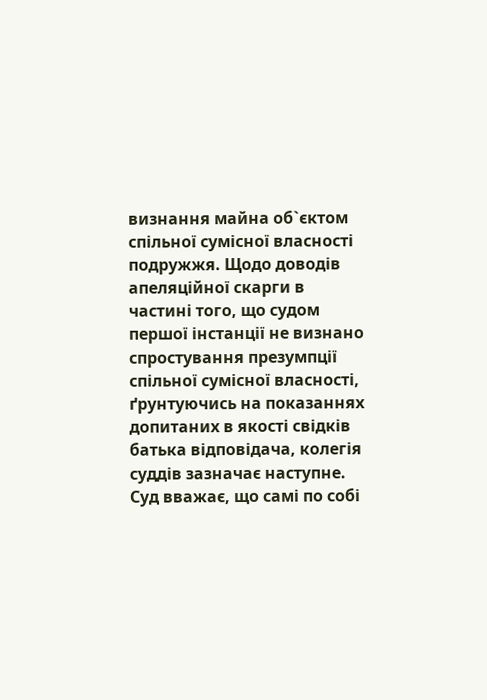визнання майна об`єктом спільної сумісної власності подружжя. Щодо доводів апеляційної скарги в частині того, що судом першої інстанції не визнано спростування презумпції спільної сумісної власності, ґрунтуючись на показаннях допитаних в якості свідків батька відповідача, колегія суддів зазначає наступне. Суд вважає, що самі по собі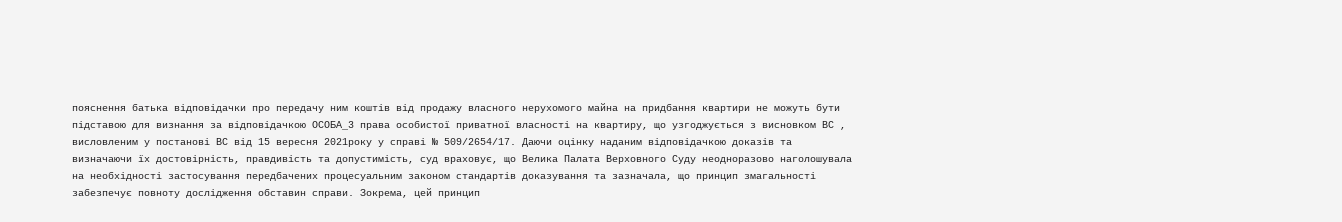пояснення батька відповідачки про передачу ним коштів від продажу власного нерухомого майна на придбання квартири не можуть бути підставою для визнання за відповідачкою ОСОБА_3 права особистої приватної власності на квартиру, що узгоджується з висновком ВС , висловленим у постанові ВС від 15 вересня 2021року у справі № 509/2654/17. Даючи оцінку наданим відповідачкою доказів та визначаючи їх достовірність, правдивість та допустимість, суд враховує, що Велика Палата Верховного Суду неодноразово наголошувала на необхідності застосування передбачених процесуальним законом стандартів доказування та зазначала, що принцип змагальності забезпечує повноту дослідження обставин справи. Зокрема, цей принцип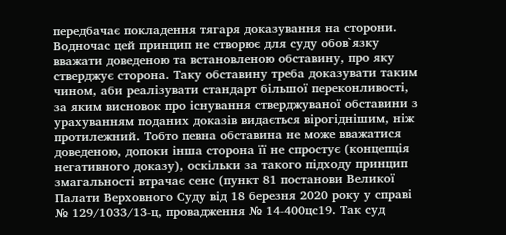передбачає покладення тягаря доказування на сторони. Водночас цей принцип не створює для суду обов`язку вважати доведеною та встановленою обставину, про яку стверджує сторона. Таку обставину треба доказувати таким чином, аби реалізувати стандарт більшої переконливості, за яким висновок про існування стверджуваної обставини з урахуванням поданих доказів видається вірогіднішим, ніж протилежний. Тобто певна обставина не може вважатися доведеною, допоки інша сторона її не спростує (концепція негативного доказу), оскільки за такого підходу принцип змагальності втрачає сенс (пункт 81 постанови Великої Палати Верховного Суду від 18 березня 2020 року у справі № 129/1033/13-ц, провадження № 14-400цс19. Так суд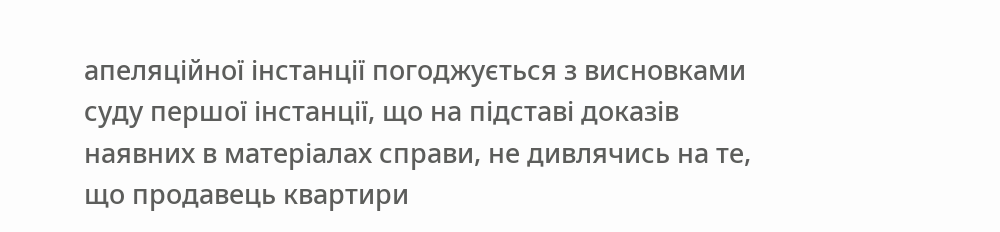апеляційної інстанції погоджується з висновками суду першої інстанції, що на підставі доказів наявних в матеріалах справи, не дивлячись на те, що продавець квартири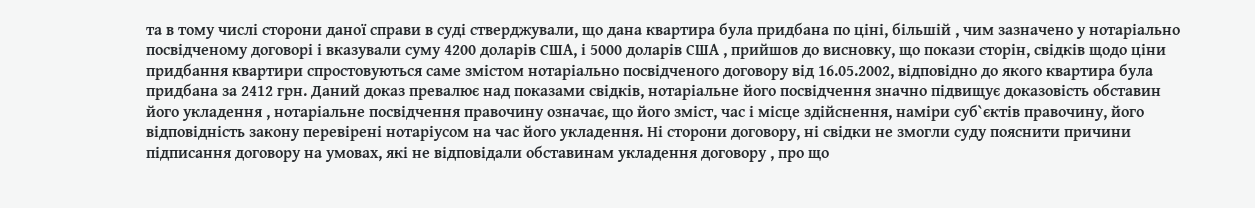та в тому числі сторони даної справи в суді стверджували, що дана квартира була придбана по ціні, більшій , чим зазначено у нотаріально посвідченому договорі і вказували суму 4200 доларів США, і 5000 доларів США , прийшов до висновку, що покази сторін, свідків щодо ціни придбання квартири спростовуються саме змістом нотаріально посвідченого договору від 16.05.2002, відповідно до якого квартира була придбана за 2412 грн. Даний доказ превалює над показами свідків, нотаріальне його посвідчення значно підвищує доказовість обставин його укладення , нотаріальне посвідчення правочину означає, що його зміст, час і місце здійснення, наміри суб`єктів правочину, його відповідність закону перевірені нотаріусом на час його укладення. Ні сторони договору, ні свідки не змогли суду пояснити причини підписання договору на умовах, які не відповідали обставинам укладення договору , про що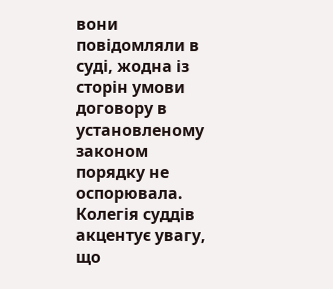вони повідомляли в суді, жодна із сторін умови договору в установленому законом порядку не оспорювала. Колегія суддів акцентує увагу, що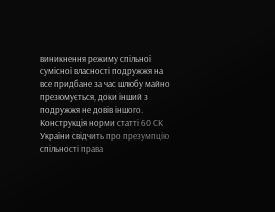виникнення режиму спільної сумісної власності подружжя на все придбане за час шлюбу майно презюмується, доки інший з подружжя не довів іншого. Конструкція норми статті 60 СК України свідчить про презумпцію спільності права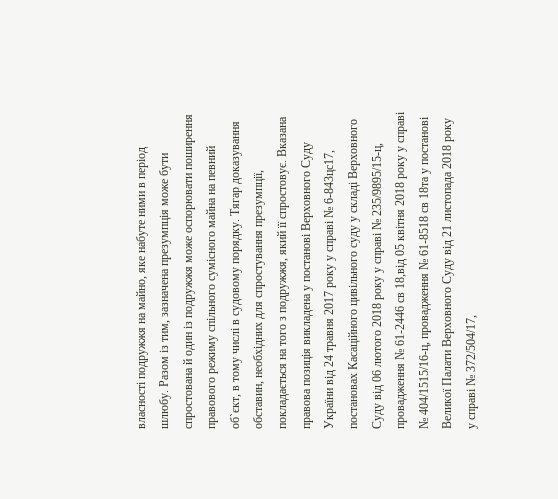власності подружжя на майно, яке набуте ними в період шлюбу. Разом із тим, зазначена презумпція може бути спростована й один із подружжя може оспорювати поширення правового режиму спільного сумісного майна на певний об`єкт, в тому числі в судовому порядку. Тягар доказування обставин, необхідних для спростування презумпції, покладається на того з подружжя, який її спростовує. Вказана правова позиція викладена у постанові Верховного Суду України від 24 травня 2017 року у справі № 6-843цс17, постановах Касаційного цивільного суду у складі Верховного Суду від 06 лютого 2018 року у справі № 235/9895/15-ц, провадження № 61-2446 св 18,від 05 квітня 2018 року у справі № 404/1515/16-ц, провадження № 61-8518 св 18та у постанові Великої Палати Верховного Суду від 21 листопада 2018 року у справі № 372/504/17,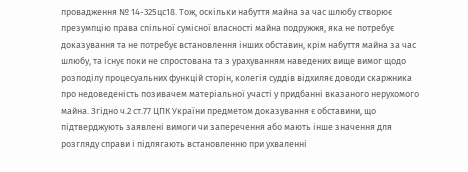провадження № 14-325цс18. Тож, оскільки набуття майна за час шлюбу створює презумпцію права спільної сумісної власності майна подружжя, яка не потребує доказування та не потребує встановлення інших обставин, крім набуття майна за час шлюбу, та існує поки не спростована та з урахуванням наведених вище вимог щодо розподілу процесуальних функцій сторін, колегія суддів відхиляє доводи скаржника про недоведеність позивачем матеріальної участі у придбанні вказаного нерухомого майна. Згідно ч.2 ст.77 ЦПК України предметом доказування є обставини, що підтверджують заявлені вимоги чи заперечення або мають інше значення для розгляду справи і підлягають встановленню при ухваленні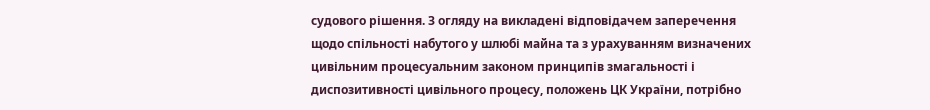судового рішення. З огляду на викладені відповідачем заперечення щодо спільності набутого у шлюбі майна та з урахуванням визначених цивільним процесуальним законом принципів змагальності і диспозитивності цивільного процесу, положень ЦК України, потрібно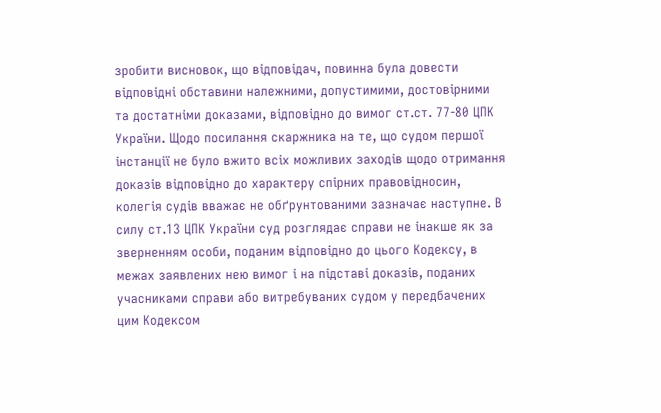зробити висновок, що відповідач, повинна була довести відповідні обставини належними, допустимими, достовірними та достатніми доказами, відповідно до вимог ст.ст. 77-80 ЦПК України. Щодо посилання скаржника на те, що судом першої інстанції не було вжито всіх можливих заходів щодо отримання доказів відповідно до характеру спірних правовідносин, колегія судів вважає не обґрунтованими зазначає наступне. В силу ст.13 ЦПК України суд розглядає справи не інакше як за зверненням особи, поданим відповідно до цього Кодексу, в межах заявлених нею вимог і на підставі доказів, поданих учасниками справи або витребуваних судом у передбачених цим Кодексом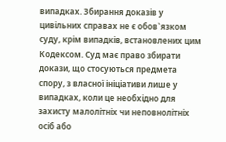випадках. Збирання доказів у цивільних справах не є обов`язком суду, крім випадків, встановлених цим Кодексом. Суд має право збирати докази, що стосуються предмета спору, з власної ініціативи лише у випадках, коли це необхідно для захисту малолітніх чи неповнолітніх осіб або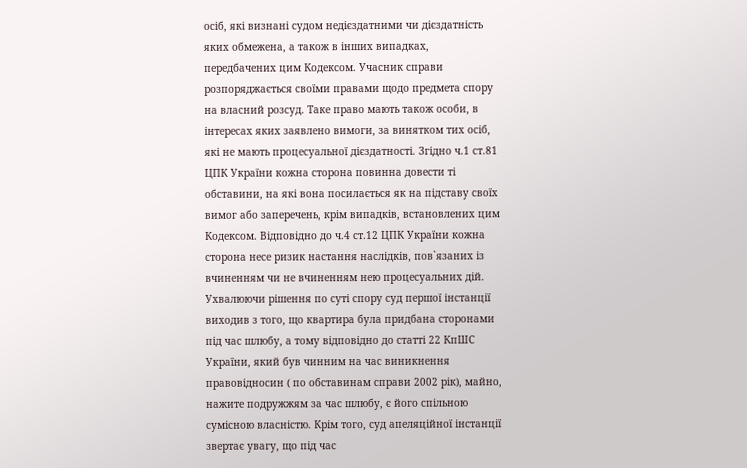осіб, які визнані судом недієздатними чи дієздатність яких обмежена, а також в інших випадках, передбачених цим Кодексом. Учасник справи розпоряджається своїми правами щодо предмета спору на власний розсуд. Таке право мають також особи, в інтересах яких заявлено вимоги, за винятком тих осіб, які не мають процесуальної дієздатності. Згідно ч.1 ст.81 ЦПК України кожна сторона повинна довести ті обставини, на які вона посилається як на підставу своїх вимог або заперечень, крім випадків, встановлених цим Кодексом. Відповідно до ч.4 ст.12 ЦПК України кожна сторона несе ризик настання наслідків, пов`язаних із вчиненням чи не вчиненням нею процесуальних дій. Ухвалюючи рішення по суті спору суд першої інстанції виходив з того, що квартира була придбана сторонами під час шлюбу, а тому відповідно до статті 22 КпШС України, який був чинним на час виникнення правовідносин ( по обставинам справи 2002 рік), майно, нажите подружжям за час шлюбу, є його спільною сумісною власністю. Крім того, суд апеляційної інстанції звертає увагу, що під час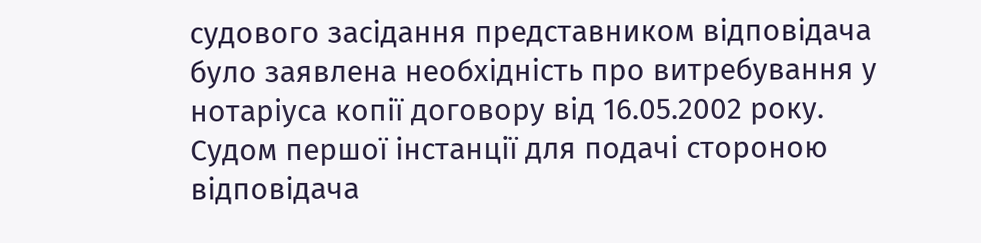судового засідання представником відповідача було заявлена необхідність про витребування у нотаріуса копії договору від 16.05.2002 року. Судом першої інстанції для подачі стороною відповідача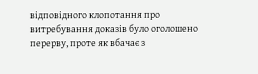відповідного клопотання про витребування доказів було оголошено перерву, проте як вбачає з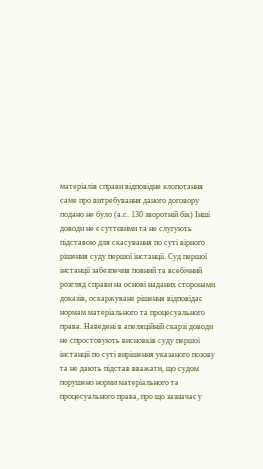матеріалів справи відповідне клопотання саме про витребування даного договору подано не було (а.с. 130 зворотній бік) Інші доводи не є суттєвими та не слугують підставою для скасування по суті вірного рішення суду першої інстанції. Суд першої інстанції забезпечив повний та всебічний розгляд справи на основі наданих сторонами доказів, оскаржуване рішення відповідає нормам матеріального та процесуального права. Наведені в апеляційній скарзі доводи не спростовують висновків суду першої інстанції по суті вирішення указаного позову та не дають підстав вважати, що судом порушено норми матеріального та процесуального права, про що зазначає у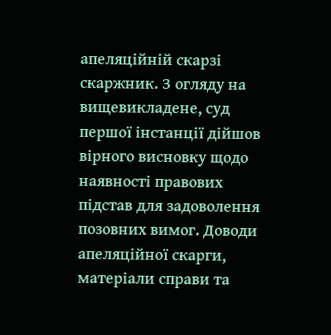апеляційній скарзі скаржник. З огляду на вищевикладене, суд першої інстанції дійшов вірного висновку щодо наявності правових підстав для задоволення позовних вимог. Доводи апеляційної скарги, матеріали справи та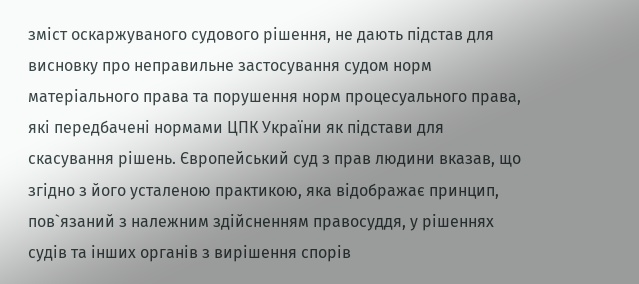зміст оскаржуваного судового рішення, не дають підстав для висновку про неправильне застосування судом норм матеріального права та порушення норм процесуального права, які передбачені нормами ЦПК України як підстави для скасування рішень. Європейський суд з прав людини вказав, що згідно з його усталеною практикою, яка відображає принцип, пов`язаний з належним здійсненням правосуддя, у рішеннях судів та інших органів з вирішення спорів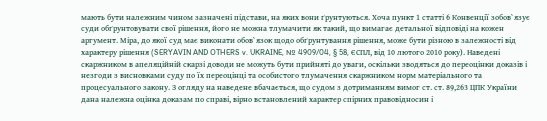мають бути належним чином зазначені підстави, на яких вони ґрунтуються. Хоча пункт 1 статті 6 Конвенції зобов`язує суди обґрунтовувати свої рішення, його не можна тлумачити як такий, що вимагає детальної відповіді на кожен аргумент. Міра, до якої суд має виконати обов`язок щодо обґрунтування рішення, може бути різною в залежності від характеру рішення (SERYAVIN AND OTHERS v. UKRAINE, № 4909/04, § 58, ЄСПЛ, від 10 лютого 2010 року). Наведені скаржником в апеляційній скарзі доводи не можуть бути прийняті до уваги, оскільки зводяться до переоцінки доказів і незгоди з висновками суду по їх переоцінці та особистого тлумачення скаржником норм матеріального та процесуального закону. З огляду на наведене вбачається, що судом з дотриманням вимог ст. ст. 89,263 ЦПК України дана належна оцінка доказам по справі, вірно встановлений характер спірних правовідносин і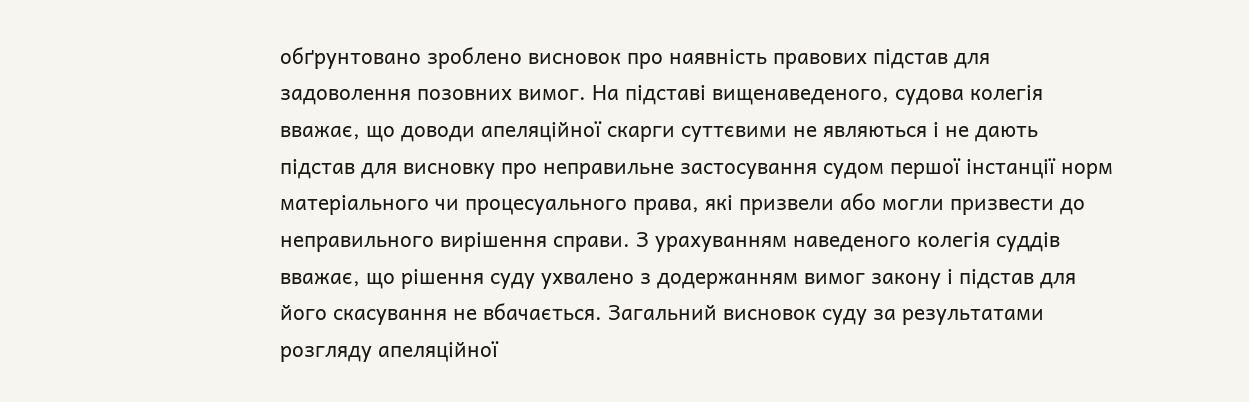обґрунтовано зроблено висновок про наявність правових підстав для задоволення позовних вимог. На підставі вищенаведеного, судова колегія вважає, що доводи апеляційної скарги суттєвими не являються і не дають підстав для висновку про неправильне застосування судом першої інстанції норм матеріального чи процесуального права, які призвели або могли призвести до неправильного вирішення справи. З урахуванням наведеного колегія суддів вважає, що рішення суду ухвалено з додержанням вимог закону і підстав для його скасування не вбачається. Загальний висновок суду за результатами розгляду апеляційної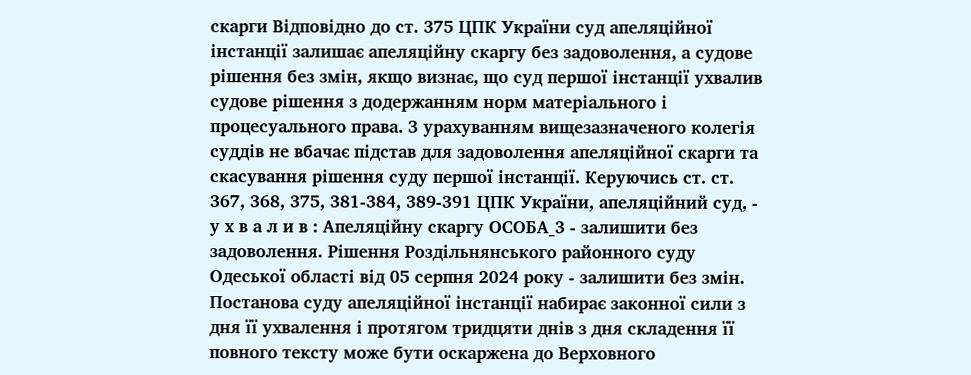скарги Відповідно до ст. 375 ЦПК України суд апеляційної інстанції залишає апеляційну скаргу без задоволення, а судове рішення без змін, якщо визнає, що суд першої інстанції ухвалив судове рішення з додержанням норм матеріального і процесуального права. З урахуванням вищезазначеного колегія суддів не вбачає підстав для задоволення апеляційної скарги та скасування рішення суду першої інстанції. Керуючись ст. ст. 367, 368, 375, 381-384, 389-391 ЦПК України, апеляційний суд, - у х в а л и в : Апеляційну скаргу ОСОБА_3 - залишити без задоволення. Рішення Роздільнянського районного суду Одеської області від 05 серпня 2024 року - залишити без змін. Постанова суду апеляційної інстанції набирає законної сили з дня її ухвалення і протягом тридцяти днів з дня складення її повного тексту може бути оскаржена до Верховного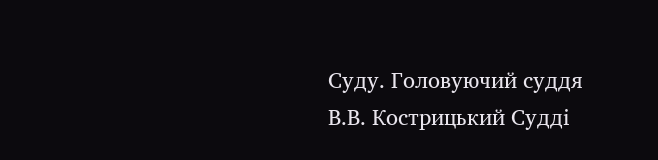Суду. Головуючий суддя В.В. Кострицький Судді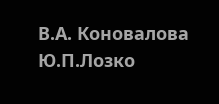В.А. Коновалова Ю.П.Лозко